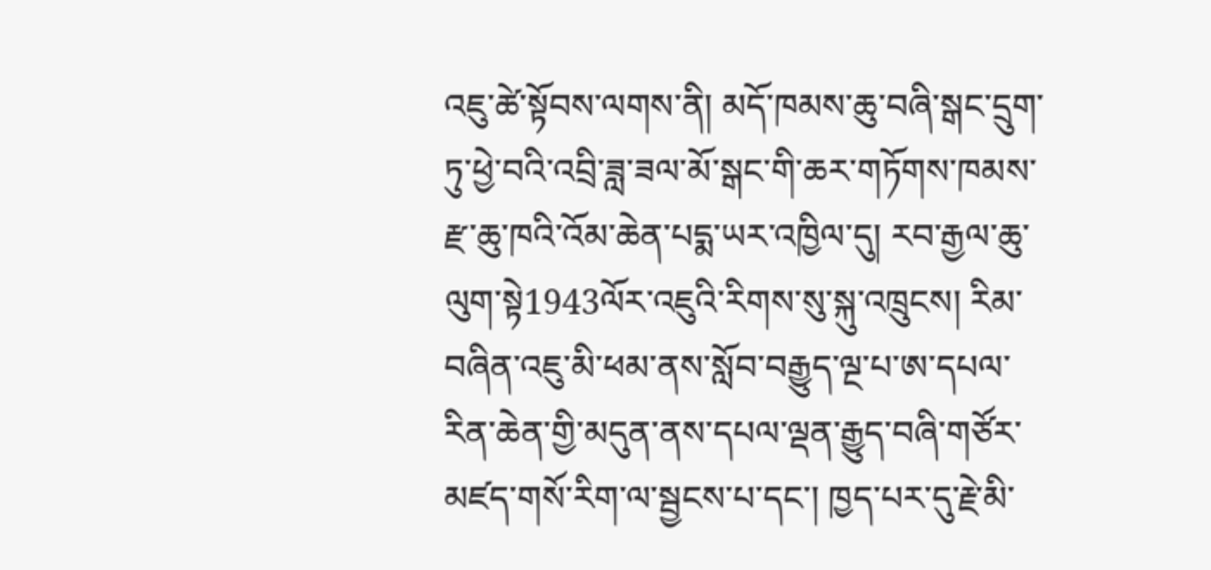འཇུ་ཚེ་སྟོབས་ལགས་ནི། མདོ་ཁམས་ཆུ་བཞི་སྒང་དྲུག་ཏུ་ཕྱེ་བའི་འབྲི་ཟླ་ཟལ་མོ་སྒང་གི་ཆར་གཏོགས་ཁམས་རྫ་ཆུ་ཁའི་འོམ་ཆེན་པདྨ་ཡར་འཁྱིལ་དུ། རབ་རྒྱལ་ཆུ་ལུག་སྟེ1943ལོར་འཇུའི་རིགས་སུ་སྐུ་འཁྲུངས། རིམ་བཞིན་འཇུ་མི་ཕམ་ནས་སློབ་བརྒྱུད་ལྔ་པ་ཨ་དཔལ་རིན་ཆེན་གྱི་མདུན་ནས་དཔལ་ལྡན་རྒྱུད་བཞི་གཙོར་མཛད་གསོ་རིག་ལ་སྦྱངས་པ་དང་། ཁྱད་པར་དུ་རྗེ་མི་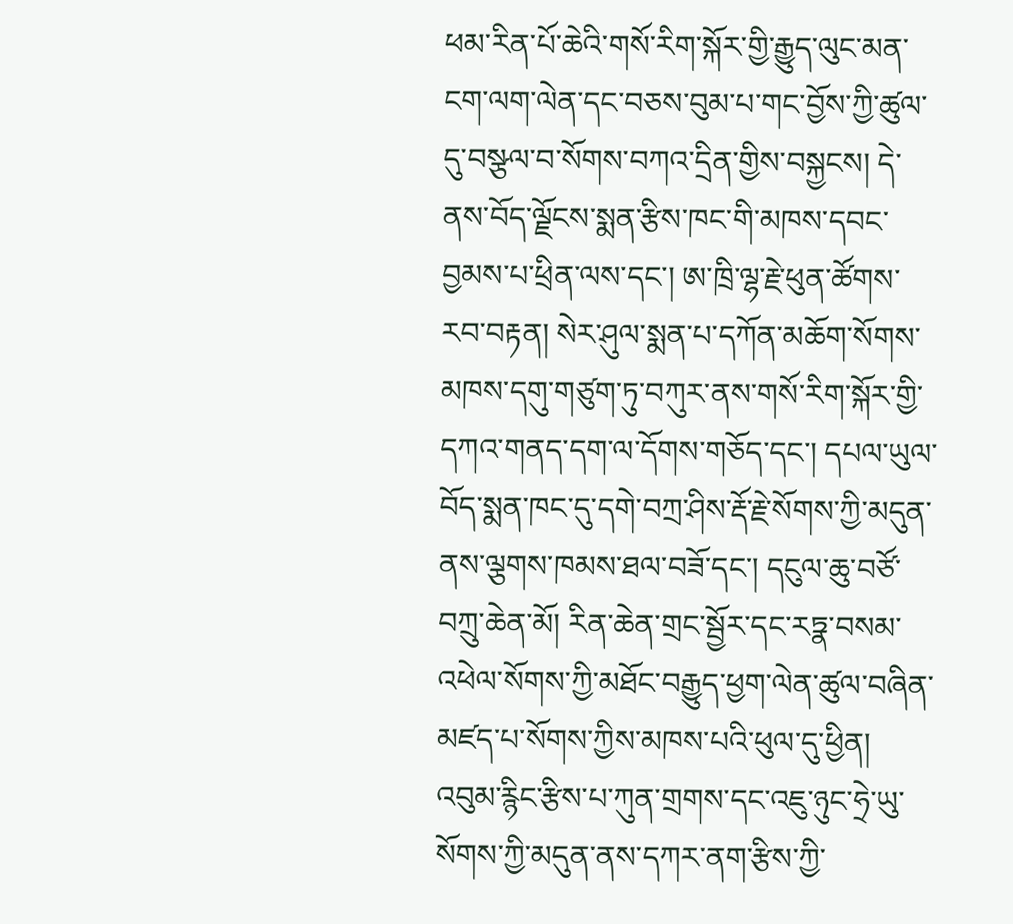ཕམ་རིན་པོ་ཆེའི་གསོ་རིག་སྐོར་གྱི་རྒྱུད་ལུང་མན་ངག་ལག་ལེན་དང་བཅས་བུམ་པ་གང་བྱོས་ཀྱི་ཚུལ་དུ་བསྩལ་བ་སོགས་བཀའ་དྲིན་གྱིས་བསྐྱངས། དེ་ནས་བོད་ལྗོངས་སྨན་རྩིས་ཁང་གི་མཁས་དབང་བྱམས་པ་ཕྲིན་ལས་དང་། ཨ་ཁྲི་ལྷ་རྗེ་ཕུན་ཚོགས་རབ་བརྟན། སེར་ཤུལ་སྨན་པ་དཀོན་མཆོག་སོགས་མཁས་དགུ་གཙུག་ཏུ་བཀུར་ནས་གསོ་རིག་སྐོར་གྱི་དཀའ་གནད་དག་ལ་དོགས་གཅོད་དང་། དཔལ་ཡུལ་བོད་སྨན་ཁང་དུ་དགེ་བཀྲ་ཤིས་རྡོ་རྗེ་སོགས་ཀྱི་མདུན་ནས་ལྕགས་ཁམས་ཐལ་བཟོ་དང་། དངུལ་ཆུ་བཙོ་བཀྲུ་ཆེན་མོ། རིན་ཆེན་གྲང་སྦྱོར་དང་རཏྣ་བསམ་འཕེལ་སོགས་ཀྱི་མཐོང་བརྒྱུད་ཕྱག་ལེན་ཚུལ་བཞིན་མཛད་པ་སོགས་ཀྱིས་མཁས་པའི་ཕུལ་དུ་ཕྱིན། འབུམ་རྙིང་རྩིས་པ་ཀུན་གྲགས་དང་འཇུ་ཉུང་ཧྲེ་ཡུ་སོགས་ཀྱི་མདུན་ནས་དཀར་ནག་རྩིས་ཀྱི་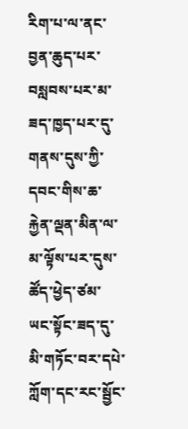རིག་པ་ལ་ནང་བྱན་ཆུད་པར་བསླབས་པར་མ་ཟད་ཁྱད་པར་དུ་གནས་དུས་ཀྱི་དབང་གིས་ཆ་རྐྱེན་ལྡན་མིན་ལ་མ་ལྟོས་པར་དུས་ཚོད་ཕྱེད་ཙམ་ཡང་སྟོང་ཟད་དུ་མི་གཏོང་བར་དཔེ་ཀློག་དང་རང་སྦྱོང་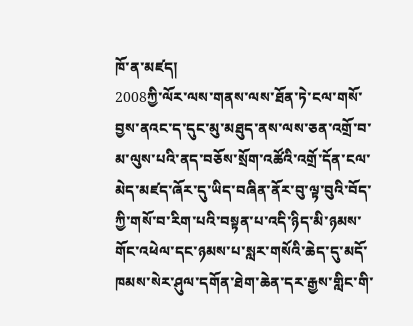ཁོ་ན་མཛད།
2008ཀྱི་ལོར་ལས་གནས་ལས་ཐོན་ཏེ་ངལ་གསོ་བྱས་ནའང་ད་དུང་མུ་མཐུད་ནས་ལས་ཅན་འགྲོ་བ་མ་ལུས་པའི་ནད་བཅོས་སྲོག་འཚོའི་འགྲོ་དོན་ངལ་མེད་མཛད་ཞོར་དུ་ཡིད་བཞིན་ནོར་བུ་ལྟ་བུའི་བོད་ཀྱི་གསོ་བ་རིག་པའི་བསྟན་པ་འདི་ཉིད་མི་ཉམས་གོང་འཕེལ་དང་ཉམས་པ་སླར་གསོའི་ཆེད་དུ་མདོ་ཁམས་སེར་ཤུལ་དགོན་ཐེག་ཆེན་དར་རྒྱས་གླིང་གི་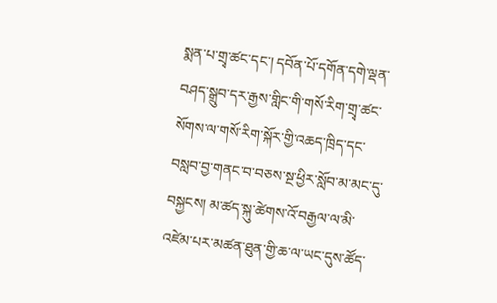སྨན་པ་གྲྭ་ཚང་དང་། དབོན་པོ་དགོན་དགེ་ལྡན་བཤད་སྒྲུབ་དར་རྒྱས་གླིང་གི་གསོ་རིག་གྲྭ་ཚང་སོགས་ལ་གསོ་རིག་སྐོར་གྱི་འཆད་ཁྲིད་དང་བསླབ་བྱ་གནང་བ་བཅས་སྔ་ཕྱིར་སློབ་མ་མང་དུ་བསྐྱངས། མ་ཚད་སྐུ་ཚེགས་འོ་བརྒྱལ་ལ་མི་འཛེམ་པར་མཚན་ཐུན་གྱི་ཆ་ལ་ཡང་དུས་ཚོད་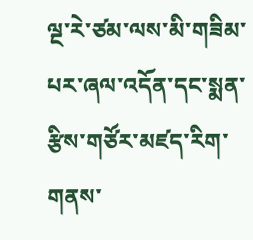ལྔ་རེ་ཙམ་ལས་མི་གཟིམ་པར་ཞལ་འདོན་དང་སྨན་རྩིས་གཙོར་མཛད་རིག་གནས་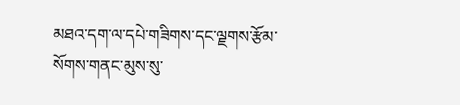མཐའ་དག་ལ་དཔེ་གཟིགས་དང་ལྗགས་རྩོམ་སོགས་གནང་མུས་སུ་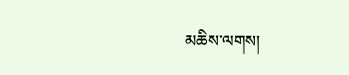མཆིས་ལགས།